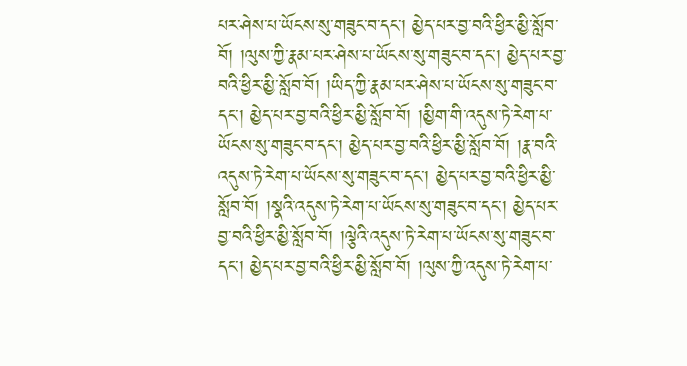པར་ཤེས་པ་ཡོངས་སུ་གཟུང་བ་དང་། མྱེད་པར་བྱ་བའི་ཕྱིར་མྱི་སློབ་བོ། །ལུས་ཀྱི་རྣམ་པར་ཤེས་པ་ཡོངས་སུ་གཟུང་བ་དང་། མྱེད་པར་བྱ་བའི་ཕྱིར་མྱི་སློབ་བོ། །ཡིད་ཀྱི་རྣམ་པར་ཤེས་པ་ཡོངས་སུ་གཟུང་བ་དང་། མྱེད་པར་བྱ་བའི་ཕྱིར་མྱི་སློབ་བོ། །མྱིག་གི་འདུས་ཏེ་རེག་པ་ཡོངས་སུ་གཟུང་བ་དང་། མྱེད་པར་བྱ་བའི་ཕྱིར་མྱི་སློབ་བོ། །རྣ་བའི་འདུས་ཏེ་རེག་པ་ཡོངས་སུ་གཟུང་བ་དང་། མྱེད་པར་བྱ་བའི་ཕྱིར་མྱི་སློབ་བོ། །སྣའི་འདུས་ཏེ་རེག་པ་ཡོངས་སུ་གཟུང་བ་དང་། མྱེད་པར་བྱ་བའི་ཕྱིར་མྱི་སློབ་བོ། །ལྕེའི་འདུས་ཏེ་རེག་པ་ཡོངས་སུ་གཟུང་བ་དང་། མྱེད་པར་བྱ་བའི་ཕྱིར་མྱི་སློབ་བོ། །ལུས་ཀྱི་འདུས་ཏེ་རེག་པ་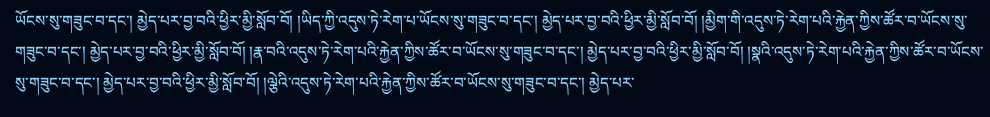ཡོངས་སུ་གཟུང་བ་དང་། མྱེད་པར་བྱ་བའི་ཕྱིར་མྱི་སློབ་བོ། །ཡིད་ཀྱི་འདུས་ཏེ་རེག་པ་ཡོངས་སུ་གཟུང་བ་དང་། མྱེད་པར་བྱ་བའི་ཕྱིར་མྱི་སློབ་བོ། །མྱིག་གི་འདུས་ཏེ་རེག་པའི་རྐྱེན་ཀྱིས་ཚོར་བ་ཡོངས་སུ་གཟུང་བ་དང་། མྱེད་པར་བྱ་བའི་ཕྱིར་མྱི་སློབ་བོ། །རྣ་བའི་འདུས་ཏེ་རེག་པའི་རྐྱེན་ཀྱིས་ཚོར་བ་ཡོངས་སུ་གཟུང་བ་དང་། མྱེད་པར་བྱ་བའི་ཕྱིར་མྱི་སློབ་བོ། །སྣའི་འདུས་ཏེ་རེག་པའི་རྐྱེན་ཀྱིས་ཚོར་བ་ཡོངས་སུ་གཟུང་བ་དང་། མྱེད་པར་བྱ་བའི་ཕྱིར་མྱི་སློབ་བོ། །ལྕེའི་འདུས་ཏེ་རེག་པའི་རྐྱེན་ཀྱིས་ཚོར་བ་ཡོངས་སུ་གཟུང་བ་དང་། མྱེད་པར་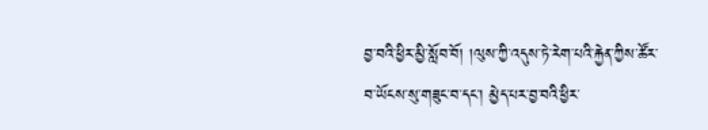བྱ་བའི་ཕྱིར་མྱི་སློབ་བོ། །ལུས་ཀྱི་འདུས་ཏེ་རེག་པའི་རྐྱེན་ཀྱིས་ཚོར་བ་ཡོངས་སུ་གཟུང་བ་དང་། མྱེད་པར་བྱ་བའི་ཕྱིར་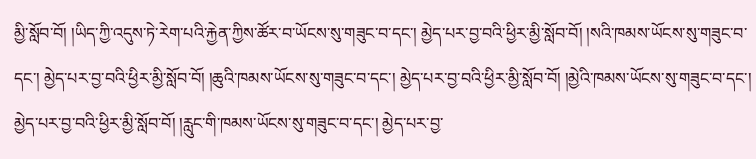མྱི་སློབ་བོ། །ཡིད་ཀྱི་འདུས་ཏེ་རེག་པའི་རྐྱེན་ཀྱིས་ཚོར་བ་ཡོངས་སུ་གཟུང་བ་དང་། མྱེད་པར་བྱ་བའི་ཕྱིར་མྱི་སློབ་བོ། །སའི་ཁམས་ཡོངས་སུ་གཟུང་བ་དང་། མྱེད་པར་བྱ་བའི་ཕྱིར་མྱི་སློབ་བོ། །ཆུའི་ཁམས་ཡོངས་སུ་གཟུང་བ་དང་། མྱེད་པར་བྱ་བའི་ཕྱིར་མྱི་སློབ་བོ། །མྱེའི་ཁམས་ཡོངས་སུ་གཟུང་བ་དང་། མྱེད་པར་བྱ་བའི་ཕྱིར་མྱི་སློབ་བོ། །རླུང་གི་ཁམས་ཡོངས་སུ་གཟུང་བ་དང་། མྱེད་པར་བྱ་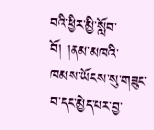བའི་ཕྱིར་མྱི་སློབ་བོ། །ནམ་མཁའི་ཁམས་ཡོངས་སུ་གཟུང་བ་དང་མྱེད་པར་བྱ་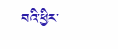བའི་ཕྱིར་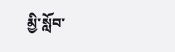མྱི་སློབ་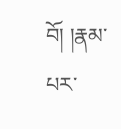བོ། །རྣམ་པར་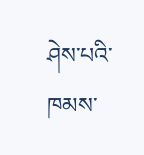ཤེས་པའི་ཁམས་